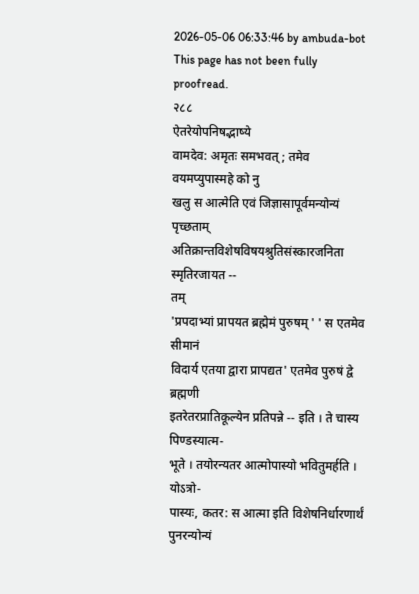2026-05-06 06:33:46 by ambuda-bot
This page has not been fully proofread.
२८८
ऐतरेयोपनिषद्भाष्ये
वामदेव: अमृतः समभवत्; तमेव वयमप्युपास्महे को नु
खलु स आत्मेति एवं जिज्ञासापूर्वमन्योन्यं पृच्छताम्
अतिक्रान्तविशेषविषयश्रुतिसंस्कारजनिता स्मृतिरजायत --
तम्
'प्रपदाभ्यां प्रापयत ब्रह्मेमं पुरुषम् ' ' स एतमेव सीमानं
विदार्य एतया द्वारा प्रापद्यत' एतमेव पुरुषं द्वे ब्रह्मणी
इतरेतरप्रातिकूल्येन प्रतिपन्ने -- इति । ते चास्य पिण्डस्यात्म-
भूते । तयोरन्यतर आत्मोपास्यो भवितुमर्हति । योऽत्रो-
पास्यः, कतर: स आत्मा इति विशेषनिर्धारणार्थं पुनरन्योन्यं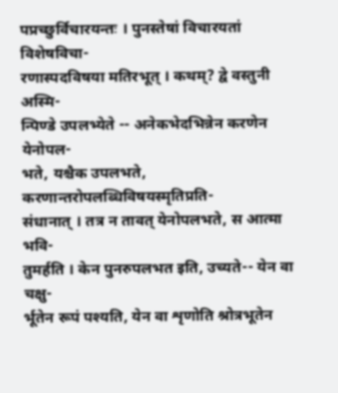पप्रच्छुर्विचारयन्तः । पुनस्तेषां विचारयतां विशेषविचा-
रणास्पदविषया मतिरभूत् । कथम्? द्वे वस्तुनी अस्मि-
न्पिण्डे उपलभ्येते -- अनेकभेदभिन्नेन करणेन येनोपल-
भते, यश्चैक उपलभते, करणान्तरोपलब्धिविषयस्मृतिप्रति-
संधानात् । तत्र न तावत् येनोपलभते, स आत्मा भवि-
तुमर्हति । केन पुनरुपलभत इति, उच्यते-- येन वा चक्षु-
र्भूतेन रूपं पश्यति, येन वा शृणोति श्रोत्रभूतेन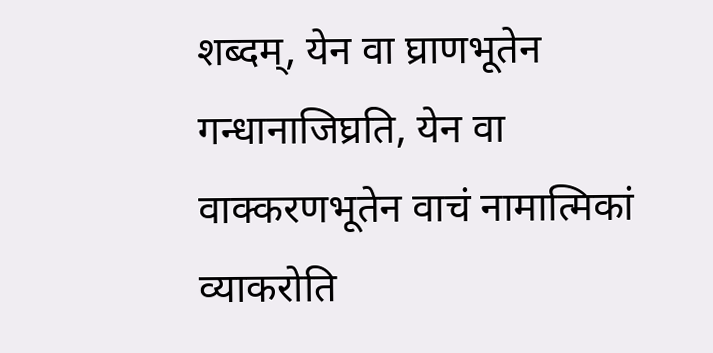शब्दम्, येन वा घ्राणभूतेन गन्धानाजिघ्रति, येन वा
वाक्करणभूतेन वाचं नामात्मिकां व्याकरोति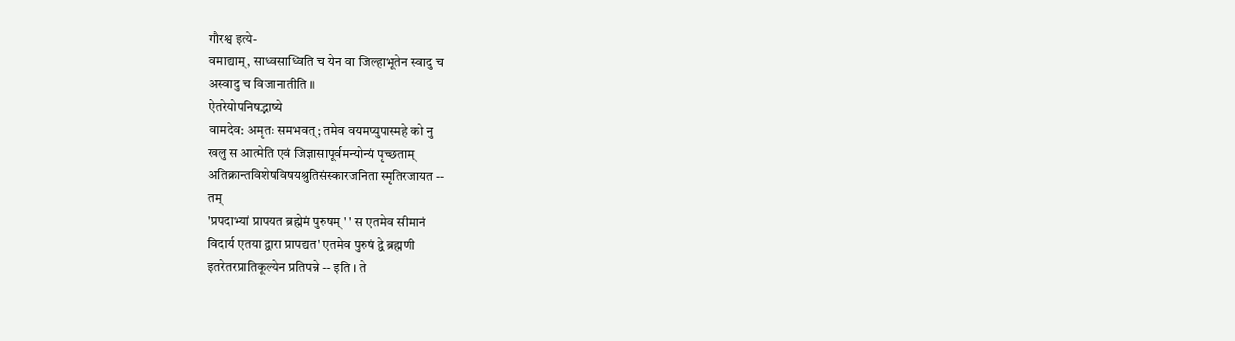गौरश्व इत्ये-
वमाद्याम्, साध्वसाध्विति च येन वा जिल्हाभूतेन स्वादु च
अस्वादु च विजानातीति ॥
ऐतरेयोपनिषद्भाष्ये
वामदेव: अमृतः समभवत्; तमेव वयमप्युपास्महे को नु
खलु स आत्मेति एवं जिज्ञासापूर्वमन्योन्यं पृच्छताम्
अतिक्रान्तविशेषविषयश्रुतिसंस्कारजनिता स्मृतिरजायत --
तम्
'प्रपदाभ्यां प्रापयत ब्रह्मेमं पुरुषम् ' ' स एतमेव सीमानं
विदार्य एतया द्वारा प्रापद्यत' एतमेव पुरुषं द्वे ब्रह्मणी
इतरेतरप्रातिकूल्येन प्रतिपन्ने -- इति । ते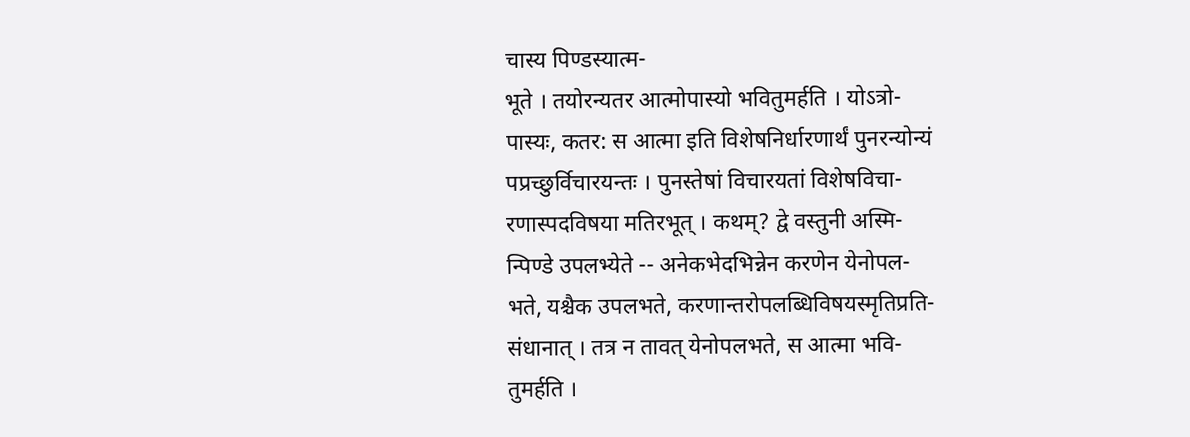चास्य पिण्डस्यात्म-
भूते । तयोरन्यतर आत्मोपास्यो भवितुमर्हति । योऽत्रो-
पास्यः, कतर: स आत्मा इति विशेषनिर्धारणार्थं पुनरन्योन्यं
पप्रच्छुर्विचारयन्तः । पुनस्तेषां विचारयतां विशेषविचा-
रणास्पदविषया मतिरभूत् । कथम्? द्वे वस्तुनी अस्मि-
न्पिण्डे उपलभ्येते -- अनेकभेदभिन्नेन करणेन येनोपल-
भते, यश्चैक उपलभते, करणान्तरोपलब्धिविषयस्मृतिप्रति-
संधानात् । तत्र न तावत् येनोपलभते, स आत्मा भवि-
तुमर्हति ।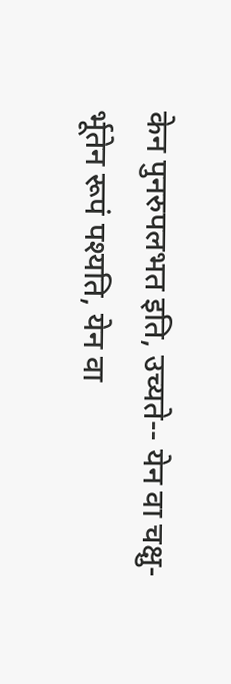केन पुनरुपलभत इति, उच्यते-- येन वा चक्षु-
र्भूतेन रूपं पश्यति, येन वा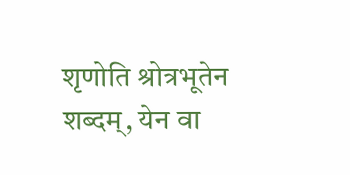शृणोति श्रोत्रभूतेन
शब्दम्, येन वा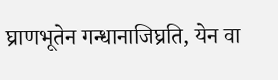घ्राणभूतेन गन्धानाजिघ्रति, येन वा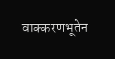वाक्करणभूतेन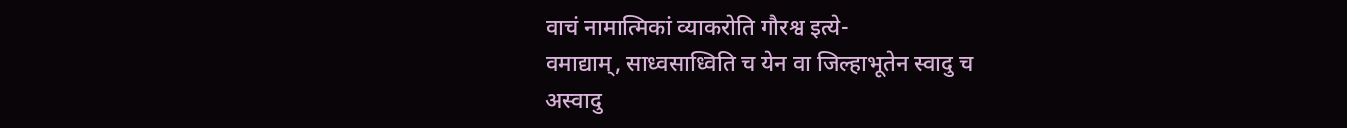वाचं नामात्मिकां व्याकरोति गौरश्व इत्ये-
वमाद्याम्, साध्वसाध्विति च येन वा जिल्हाभूतेन स्वादु च
अस्वादु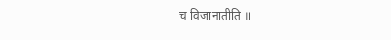च विजानातीति ॥